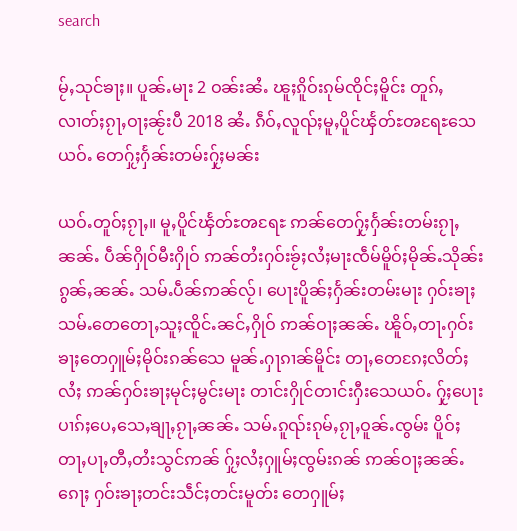search

မႂ်ႇသုင်ၶႃႈ။ ပူၼ်ႉမႃး 2 ဝၼ်းၼႆႉ ၽူႈၵိူဝ်းၵုမ်ၸိုင်ႈမိူင်း တူၵ်ႇလၢတ်ႈၵႂႃႇဝႃႈၼႂ်းပီ 2018 ၼႆႉ ၵဵဝ်ႇလူၺ်ႈမူႇပိူင်ၾႅတ်ႊၻရႄႊသေယဝ်ႉ တေႁႂ်ႈႁႅၼ်းတမ်းႁႂ်ႈမၼ်း

ယဝ်ႉတူဝ်ႈၵႂႃႇ။ မူႇပိူင်ၾႅတ်ႊၻရႄႊ ဢၼ်တေႁႂ်ႈႁႅၼ်းတမ်းၵႂႃႇၼၼ်ႉ ပဵၼ်ႁိုဝ်မီးႁိုဝ် ဢၼ်တႆးႁဝ်းၶႂ်ႈလႆႈမႃးၸဵမ်မိူဝ်ႈမိုၼ်ႉသိုၼ်းၵွၼ်ႇၼၼ်ႉ သမ်ႉပဵၼ်ဢၼ်လႂ်၊ ပေႃးပိူၼ်ႈႁႅၼ်းတမ်းမႃး ႁဝ်းၶႃႈသမ်ႉတေတေႃႇသူႈၸိူင်ႉၼင်ႇႁိုဝ် ဢၼ်ဝႃႈၼၼ်ႉ ၽိူဝ်ႇတႃႉႁဝ်းၶႃႈတေႁူမ်ႈမိုဝ်းၵၼ်သေ မူၼ်ႉႁႃၵၢၼ်မိူင်း တႃႇတေၵႄႈလိတ်ႈလႆႈ ဢၼ်ႁဝ်းၶႃႈမုင်ႈမွင်းမႃး တၢင်းႁိုင်တၢင်းႁီးသေယဝ်ႉ ႁႂ်ႈပေႃးပၢၵ်ႈပေႇသေႇၶျႃႇၵႂႃႇၼၼ်ႉ သမ်ႉၵူၺ်းၵုမ်ႇၵႂႃႇဝူၼ်ႉၸွမ်း ပိူဝ်ႈတႃႇပႃႇတီႇတႆးသွင်ဢၼ် ႁႂ်ႈလႆႈႁူမ်ႈၸွမ်းၵၼ် ဢၼ်ဝႃႈၼၼ်ႉၵေႃႈ ႁဝ်းၶႃႈတင်းသဵင်ႈတင်းမူတ်း တေႁူမ်ႈ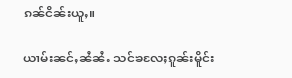ၵၼ်ငိၼ်းယူႇ။

ယၢမ်းၼင်ႇၼႆၼႆႉ သင်ၶလႄႈၵူၼ်းမိူင်း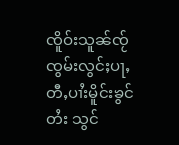ၸိူဝ်းသူၼ်ၸႂ်ၸွမ်းလွင်ႈပႃႇတီႇပၢႆးမိူင်းၶွင်တႆး သွင်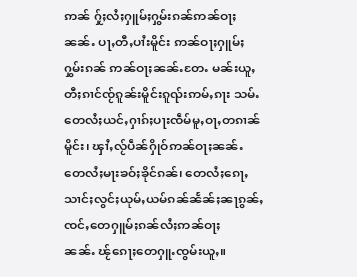ဢၼ် ႁႂ်ႈလႆႈႁူမ်ႈႁွမ်းၵၼ်ဢၼ်ဝႃႈၼၼ်ႉ ပႃႇတီႇပၢႆးမိူင်း ဢၼ်ဝႃႈႁူမ်ႈႁွမ်းၵၼ် ဢၼ်ဝႃႈၼၼ်ႉတႄႉ မၼ်းယူႇတီႈၵၢင်ၸႂ်ၵူၼ်းမိူင်းၵူၺ်းဢမ်ႇၵႃး သမ်ႉတေလႆႈယင်ႇႁၢၵ်ႈပႃးၸဵမ်မူႇဝႃႇတၵၢၼ်မိူင်း၊ ၾၢႆႇလႂ်ပဵၼ်ႁိုဝ်ဢၼ်ဝႃႈၼၼ်ႉ တေလႆႈမႃးၶဝ်ႈၶိုင်ၵၼ်၊ တေလႆႈၵေႃႇသၢင်ႈလွင်ႈယုမ်ႇယမ်ၵၼ်ၼႅၼ်ႈၼႃၵွၼ်ႇ ၸင်ႇတေႁူမ်ႈၵၼ်လႆႈဢၼ်ဝႃႈၼၼ်ႉ ၽႂ်ၵေႃႈတေႁူႉၸွမ်းယူႇ။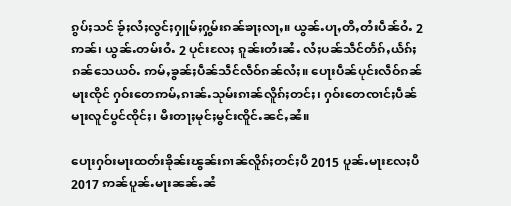ၵွပ်ႈသင် ၶႂ်ႈလႆႈလွင်ႈႁူမ်ႈႁွမ်းၵၼ်ၶႃႈလႃႇ။ ယွၼ်ႉပႃႇတီႇတႆးပဵၼ်ဝႆႉ 2 ဢၼ်၊ ယွၼ်ႉတမ်းဝႆႉ 2 ပုင်းလႄႈ ၵူၼ်းတႆးၼႆႉ လႆႈပၼ်သဵင်တႅၵ်ႇယႅၵ်ႈၵၼ်သေယဝ်ႉ ဢမ်ႇၶွၼ်ႈပဵၼ်သဵင်လဵဝ်ၵၼ်လႆႈ။ ပေႃးပဵၼ်ပုင်းလဵဝ်ၵၼ် မႃးၸိုင် ႁဝ်းတေဢမ်ႇၵၢၼ်ႉသုမ်းၵၢၼ်လိူၵ်ႈတင်ႈ၊ ႁဝ်းတေၸၢင်ႈပဵၼ်မႃးလူင်ပွင်ၸိုင်ႈ၊ မီးတႃႈမုင်ႈမွင်းၸိူင်ႉၼင်ႇၼႆ။

ပေႃးႁဝ်းမႃးထတ်းၶိုၼ်းၽွၼ်းၵၢၼ်လိူၵ်ႈတင်ႈပီ 2015 ပူၼ်ႉမႃးလႄႈပီ 2017 ဢၼ်ပူၼ်ႉမႃးၼၼ်ႉၼႆ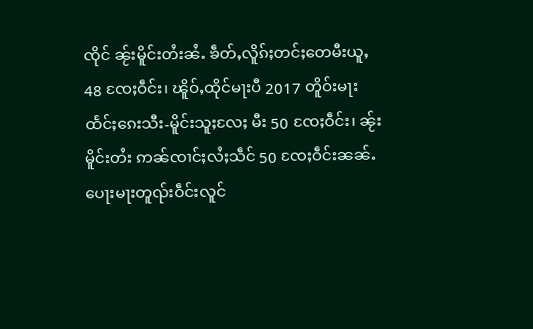ၸိုင် ၼႂ်းမိူင်းတႆးၼႆႉ ၶဵတ်ႇလိူၵ်ႈတင်ႈတေမီးယူႇ 48 ၸႄႈဝဵင်း၊ ၽိူဝ်ႇထိုင်မႃးပီ 2017 တိူဝ်းမႃးထႅင်ႈၵေးသီး-မိူင်းသူႈလႄႈ မီး 50 ၸႄႈဝဵင်း၊ ၼႂ်းမိူင်းတႆး ဢၼ်ၸၢင်ႈလႆႈသဵင် 50 ၸႄႈဝဵင်းၼၼ်ႉ ပေႃးမႃးတူၺ်းဝဵင်းလူင်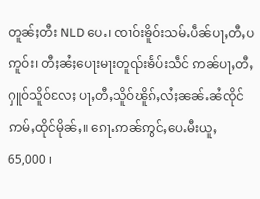တူၼ်ႈတီး NLD ပေႉ၊ ၸၢဝ်းၶိူဝ်းသမ်ႉပဵၼ်ပႃႇတီႇပဢူဝ်း၊ တီႈၼႆႈပေႃးမႃးတူၺ်းၶႅပ်းသဵင် ဢၼ်ပႃႇတီႇႁူဝ်သိူဝ်လႄႈ ပႃႇတီႇသိူဝ်ၽိူၵ်ႇလႆႈၼၼ်ႉၼႆၸိုင် ဢမ်ႇထိုင်မိုၼ်ႇ။ ၵေႃႉဢၼ်ဢွင်ႇပေႉမီးယူႇ 65,000 ၊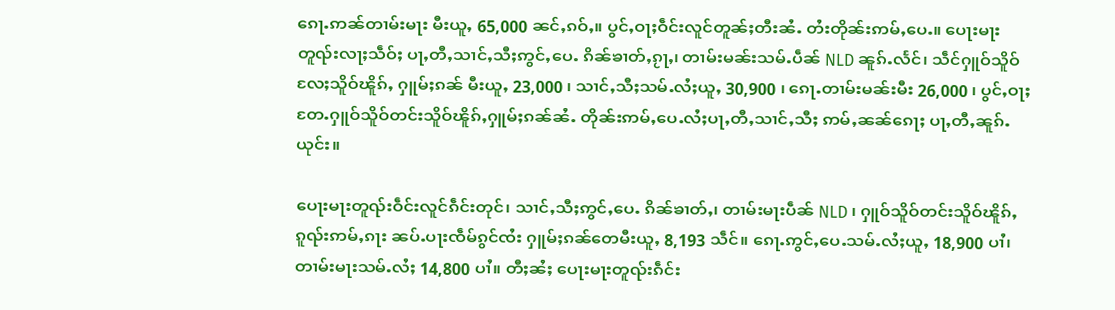ၵေႃႉဢၼ်တၢမ်းမႃး မီးယူႇ 65,000 ၼင်ႇၵဝ်ႇ။ ပွင်ႇဝႃႈဝဵင်းလူင်တူၼ်ႈတီးၼႆႉ တႆးတိုၼ်းဢမ်ႇပေႉ။ ပေႃးမႃးတူၺ်းလႃႈသဵဝ်ႈ ပႃႇတီႇသၢင်ႇသီႈဢွင်ႇပေႉ ၵိၼ်ၶၢတ်ႇၵႂႃႇ၊ တၢမ်းမၼ်းသမ်ႉပဵၼ် NLD ၼူၵ်ႉလႅင်၊ သဵင်ႁူဝ်သိူဝ်လႄႈသိူဝ်ၽိူၵ်ႇ ႁူမ်ႈၵၼ် မီးယူႇ 23,000 ၊ သၢင်ႇသီႈသမ်ႉလႆႈယူႇ 30,900 ၊ ၵေႃႉတၢမ်းမၼ်းမီး 26,000 ၊ ပွင်ႇဝႃႈတႄႉႁူဝ်သိူဝ်တင်းသိူဝ်ၽိူၵ်ႇႁူမ်ႈၵၼ်ၼႆႉ တိုၼ်းဢမ်ႇပေႉလႆႈပႃႇတီႇသၢင်ႇသီႈ ဢမ်ႇၼၼ်ၵေႃႈ ပႃႇတီႇၼူၵ်ႉယုင်း။

ပေႃးမႃးတူၺ်းဝဵင်းလူင်ၵဵင်းတုင်၊ သၢင်ႇသီႈဢွင်ႇပေႉ ၵိၼ်ၶၢတ်ႇ၊ တၢမ်းမႃးပဵၼ် NLD ၊ ႁူဝ်သိူဝ်တင်းသိူဝ်ၽိူၵ်ႇ ၵူၺ်းဢမ်ႇၵႃး ၼပ်ႉပႃးၸဵမ်ၵွင်ၸႆး ႁူမ်ႈၵၼ်တေမီးယူႇ 8,193 သဵင်။ ၵေႃႉဢွင်ႇပေႉသမ်ႉလႆႈယူႇ 18,900 ပၢႆ၊ တၢမ်းမႃးသမ်ႉလႆႈ 14,800 ပၢႆ။ တီႈၼႆႈ ပေႃးမႃးတူၺ်းၵဵင်း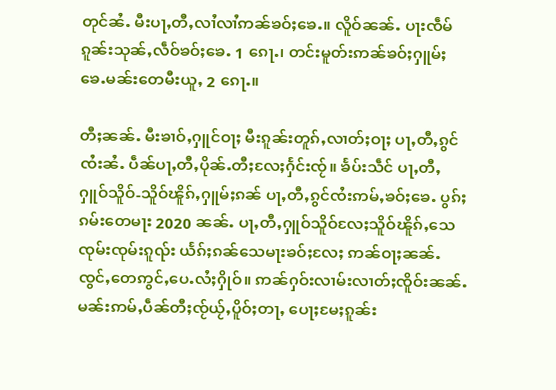တုင်ၼႆႉ မီးပႃႇတီႇလၢႆလၢႆဢၼ်ၶဝ်ႈၶေႉ။ လိူဝ်ၼၼ်ႉ ပႃးၸဵမ်ၵူၼ်းသုၼ်ႇလဵဝ်ၶဝ်ႈၶေႉ 1 ၵေႃႉ၊ တင်းမူတ်းဢၼ်ၶဝ်ႈႁူမ်ႈၶေႉမၼ်းတေမီးယူႇ 2 ၵေႃႉ။

တီႈၼၼ်ႉ မီးၶၢဝ်ႇႁူင်ဝႃႈ မီးၵူၼ်းတူၵ်ႇလၢတ်ႈဝႃႈ ပႃႇတီႇၵွင်ၸႆးၼႆႉ ပဵၼ်ပႃႇတီႇပိုၼ်ႉတီႈလႄႈႁႅင်းၸႂ်။ ၶႅပ်းသဵင် ပႃႇတီႇႁူဝ်သိူဝ်-သိူဝ်ၽိူၵ်ႇႁူမ်ႈၵၼ် ပႃႇတီႇၵွင်ၸႆးဢမ်ႇၶဝ်ႈၶေႉ ပွၵ်ႈၵမ်းတေမႃး 2020 ၼၼ်ႉ ပႃႇတီႇႁူဝ်သိူဝ်လႄႈသိူဝ်ၽိူၵ်ႇသေၸုမ်းၸုမ်းၵူၺ်း ယႅၵ်ႈၵၼ်သေမႃးၶဝ်ႈလႄႈ ဢၼ်ဝႃႈၼၼ်ႉ ၸွင်ႇတေဢွင်ႇပေႉလႆႈႁိုဝ်။ ဢၼ်ႁဝ်းလၢမ်းလၢတ်ႈၸိူဝ်းၼၼ်ႉ မၼ်းဢမ်ႇပဵၼ်တီႈၸႂ်ယႂ်ႇပိူဝ်ႈတႃႇ ပေႃႈမႄႈၵူၼ်း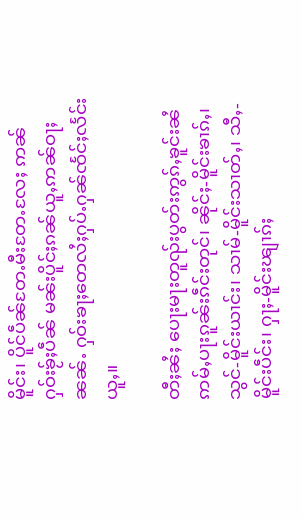မိူင်း၊ ပိူင်ပဵၼ်တႄႉမီးတႄႉလႄႈ ဢၼ်ႁဝ်းၶႂ်ႈပဵၼ် မၼ်းပိူင်ႈၵၼ်ယူႇဢၼ်ဝႃႈၼၼ်ႉ ႁဝ်းၶႃႈတေလႆႈႁပ်ႉႁၼ်ၸႅင်ႈလႅင်းယူႇ။

တီႈၼႆႈ ပေႃးမႃးတူၺ်းပွတ်းဢွၵ်ႇၶူင်းၼႆ ဢမ်ႇပႃးၵူၼ်းၵဵင်းတုင်၊ ၼိုင်ႈ-မိူင်းၶၢၵ်ႇ၊ သွင်-မိူင်းယၢင်း၊ သၢမ်-မိူင်းသၢတ်ႇ၊ သီႇ-မိူင်းပဵင်း၊ ႁႃႈ-မိူင်းၽျၢၵ်ႈ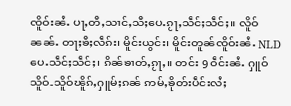ၸိူဝ်းၼႆႉ ပႃႇတီႇသၢင်ႇသီႈပေႉၵႂႃႇသဵင်ႈသဵင်ႈ။ လိူဝ်ၼၼ်ႉ တႃႈၶီႈလဵၵ်း၊ မိူင်းယွင်း၊ မိူင်းတူၼ်ၸိူဝ်းၼႆႉ NLD ပေႉသဵင်ႈသဵင်ႈ၊ ၵိၼ်ၶၢတ်ႇၵႂႃႇ။ တင်း 9 ဝဵင်းၼႆႉ ႁူဝ်သိူဝ်-သိူဝ်ၽိူၵ်ႇႁူမ်ႈၵၼ် ဢမ်ႇၶိုတ်းပဵင်းလႆႈ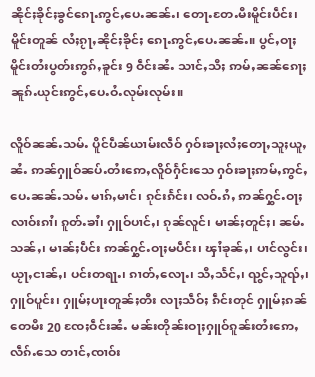ၼိုင်ႈၶိုင်ႈၶွင်ၵေႃႉဢွင်ႇပေႉၼၼ်ႉ၊ တေႃႉတႄႉမီးမိူင်းပဵင်း၊ မိူင်းတူၼ် လႆႈၵႂႃႇၼိုင်ႈၶိုင်ႈ ၵေႃႉဢွင်ႇပေႉၼၼ်ႉ။ ပွင်ႇဝႃႈမိူင်းတႆးပွတ်းဢွၵ်ႇၶူင်း 9 ဝဵင်းၼႆႉ သၢင်ႇသီႈ ဢမ်ႇၼၼ်ၵေႃႈၼူၵ်ႉယုင်းဢွင်ႇပေႉဝႆႉလုမ်းလုမ်း။

လိူဝ်ၼၼ်ႉသမ်ႉ ပိူင်ပဵၼ်ယၢမ်းလဵဝ် ႁဝ်းၶႃႈလႆႈတေႃႇသူႈယူႇၼႆႉ ဢၼ်ႁူဝ်ၼပ်ႉတႆးဢေႇလိူဝ်ႁႅင်းသေ ႁဝ်းၶႃႈဢမ်ႇဢွင်ႇပေႉၼၼ်ႉသမ်ႉ မၢၵ်ႇမၢင်၊ ၵုင်းၵႅင်း၊ လဝ်ႉၵႆႇ ဢၼ်ႁွင်ႉဝႃႈလၢဝ်းၵၢႆ၊ ၵူတ်ႉၶၢႆ၊ ႁူဝ်ပၢင်ႇ၊ ၵုၼ်လူင်၊ မၢၼ်ႈတူင်ႈ၊ ၼမ်ႉသၼ်ႇ၊ မၢၼ်ႈပဵင်း ဢၼ်ႁွင်ႉဝႃႈမပဵင်း၊ ၾၢႆၶုၼ်ႇ၊ ပၢင်လွင်း၊ ယႂႃႇငၢၼ်ႇ၊ ပင်းတရႃႉ၊ ၵၢတ်ႇလေႃႉ၊ သီႇသႅင်ႇ၊ ၺွင်ႇသူၺ်ႇ၊ ႁူဝ်ပူင်း၊ ႁူမ်ႈပႃးတူၼ်ႈတီး လႃႈသဵဝ်ႈ ၵဵင်းတုင် ႁူမ်ႈၵၼ်တေမီး 20 ၸႄႈဝဵင်းၼႆႉ မၼ်းတိုၼ်းဝႃႈႁူဝ်ၵူၼ်းတႆးဢေႇလဵၵ်ႉသေ တၢင်ႇၸၢဝ်း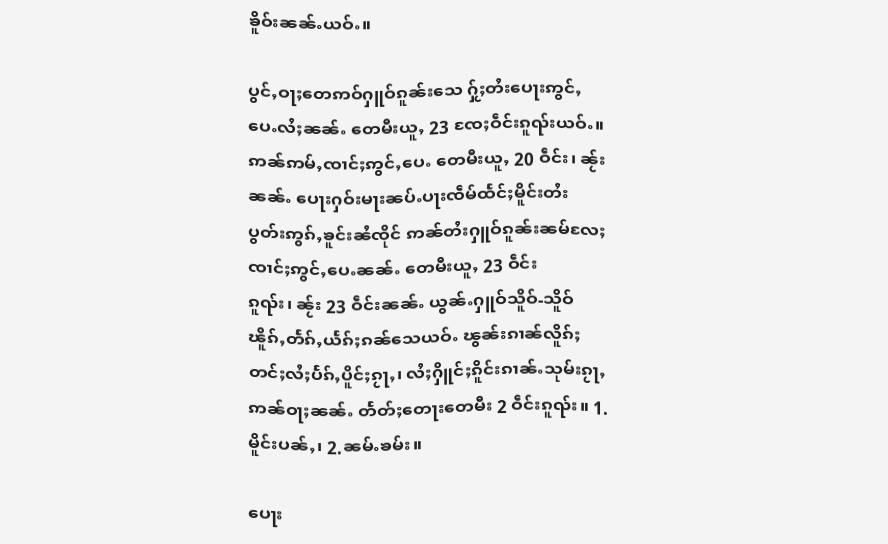ၶိူဝ်းၼၼ်ႉယဝ်ႉ။

ပွင်ႇဝႃႈတေဢဝ်ႁူဝ်ၵူၼ်းသေ ႁႂ်ႈတႆးပေႃးဢွင်ႇပေႉလႆႈၼၼ်ႉ တေမီးယူႇ 23 ၸႄႈဝဵင်းၵူၺ်းယဝ်ႉ။ ဢၼ်ဢမ်ႇၸၢင်ႈဢွင်ႇပေႉ တေမီးယူႇ 20 ဝဵင်း၊ ၼႂ်းၼၼ်ႉ ပေႃးႁဝ်းမႃးၼပ်ႉပႃးၸဵမ်ထႅင်ႈမိူင်းတႆး ပွတ်းဢွၵ်ႇၶူင်းၼႆၸိုင် ဢၼ်တႆးႁူဝ်ၵူၼ်းၼမ်လႄႈၸၢင်ႈဢွင်ႇပေႉၼၼ်ႉ တေမီးယူႇ 23 ဝဵင်းၵူၺ်း၊ ၼႂ်း 23 ဝဵင်းၼၼ်ႉ ယွၼ်ႉႁူဝ်သိူဝ်-သိူဝ်ၽိူၵ်ႇတႅၵ်ႇယႅၵ်ႈၵၼ်သေယဝ်ႉ ၽွၼ်းၵၢၼ်လိူၵ်ႈတင်ႈလႆႈပႅၵ်ႇပိူင်ႈၵႂႃႇ၊ လႆႈႁိူင်ႈၵိူင်းၵၢၼ်ႉသုမ်းၵႂႃႇဢၼ်ဝႃႈၼၼ်ႉ တႅတ်ႈတေႃးတေမီး 2 ဝဵင်းၵူၺ်း။ 1.မိူင်းပၼ်ႇ၊ 2.ၼမ်ႉၶမ်း။

ပေႃး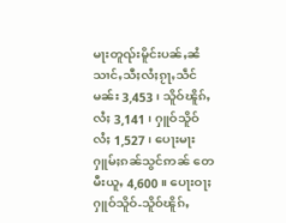မႃးတူၺ်းမိူင်းပၼ်ႇၼႆ သၢင်ႇသီႈလႆႈၵႂႃႇသဵင်မၼ်း 3,453 ၊ သိူဝ်ၽိူၵ်ႇလႆႈ 3,141 ၊ ႁူဝ်သိူဝ်လႆႈ 1,527 ၊ ပေႃးမႃးႁူမ်ႈၵၼ်သွင်ဢၼ် တေမီးယူႇ 4,600 ။ ပေႃးဝႃႈႁူဝ်သိူဝ်-သိူဝ်ၽိူၵ်ႇ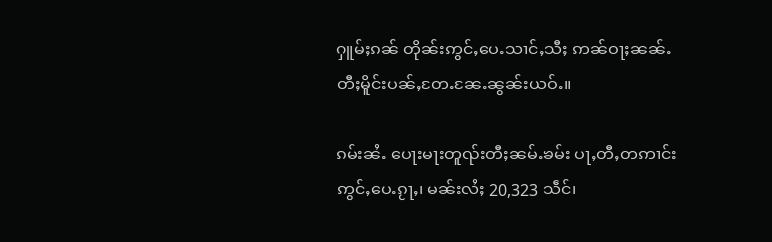ႁူမ်ႈၵၼ် တိုၼ်းဢွင်ႇပေႉသၢင်ႇသီႈ ဢၼ်ဝႃႈၼၼ်ႉ တီႈမိူင်းပၼ်ႇတႄႉၼႄႉၼွၼ်းယဝ်ႉ။

ၵမ်းၼႆႉ ပေႃးမႃးတူၺ်းတီႈၼမ်ႉၶမ်း ပႃႇတီႇတဢၢင်းဢွင်ႇပေႉၵႂႃႇ၊ မၼ်းလႆႈ 20,323 သဵင်၊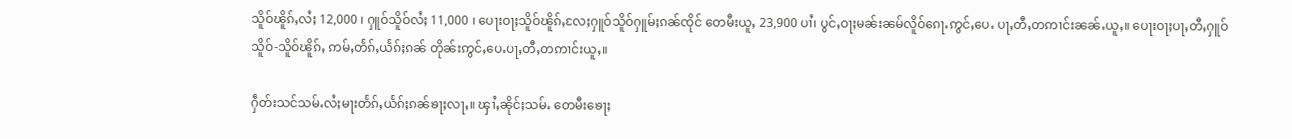သိူဝ်ၽိူၵ်ႇလႆႈ 12,000 ၊ ႁူဝ်သိူဝ်လႆႈ 11,000 ၊ ပေႃးဝႃႈသိူဝ်ၽိူၵ်ႇလႄႈႁူဝ်သိူဝ်ႁူမ်ႈၵၼ်ၸိုင် တေမီးယူႇ 23,900 ပၢႆ၊ ပွင်ႇဝႃႈမၼ်းၼမ်လိူဝ်ၵေႃႉဢွင်ႇပေႉ ပႃႇတီႇတဢၢင်းၼၼ်ႉယူႇ။ ပေႃးဝႃႈပႃႇတီႇႁူဝ်သိူဝ်-သိူဝ်ၽိူၵ်ႇ ဢမ်ႇတႅၵ်ႇယႅၵ်ႈၵၼ် တိုၼ်းဢွင်ႇပေႉပႃႇတီႇတဢၢင်းယူႇ။

ႁဵတ်းသင်သမ်ႉလႆႈမႃးတႅၵ်ႇယႅၵ်ႈၵၼ်ၶႃႈလႃႇ။ ၾၢႆႇၼိုင်ႈသမ်ႉ တေမီးၶေႃႈ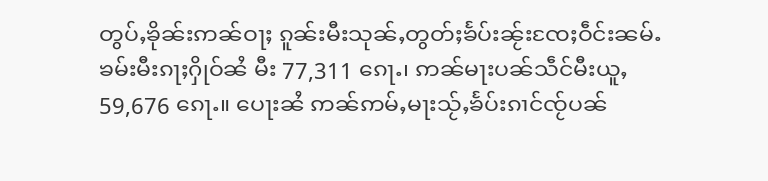တွပ်ႇၶိုၼ်းဢၼ်ဝႃႈ ၵူၼ်းမီးသုၼ်ႇတွတ်ႈၶႅပ်းၼႂ်းၸႄႈဝဵင်းၼမ်ႉၶမ်းမီးၵႃႈႁိုဝ်ၼႆ မီး 77,311 ၵေႃႉ၊ ဢၼ်မႃးပၼ်သဵင်မီးယူႇ 59,676 ၵေႃႉ။ ပေႃးၼႆ ဢၼ်ဢမ်ႇမႃးသႂ်ႇၶႅပ်းၵၢင်ၸႂ်ပၼ်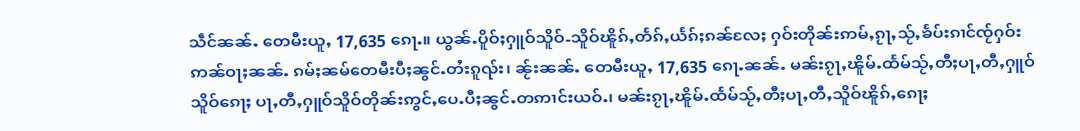သဵင်ၼၼ်ႉ တေမီးယူႇ 17,635 ၵေႃႉ။ ယွၼ်ႉပိူဝ်ႈႁူဝ်သိူဝ်-သိူဝ်ၽိူၵ်ႇတႅၵ်ႇယႅၵ်ႈၵၼ်လႄႈ ႁဝ်းတိုၼ်းဢမ်ႇၵႂႃႇသႂ်ႇၶႅပ်းၵၢင်ၸႂ်ႁဝ်း ဢၼ်ဝႃႈၼၼ်ႉ ၵမ်ႈၼမ်တေမီးပီႈၼွင်ႉတႆးၵူၺ်း၊ ၼႂ်းၼၼ်ႉ တေမီးယူႇ 17,635 ၵေႃႉၼၼ်ႉ မၼ်းၵႂႃႇၽိူမ်ႉထႅမ်သႂ်ႇတီႈပႃႇတီႇႁူဝ်သိူဝ်ၵေႃႈ ပႃႇတီႇႁူဝ်သိူဝ်တိုၼ်းဢွင်ႇပေႉပီႈၼွင်ႉတဢၢင်းယဝ်ႉ၊ မၼ်းၵႂႃႇၽိူမ်ႉထႅမ်သႂ်ႇတီႈပႃႇတီႇသိူဝ်ၽိူၵ်ႇၵေႃႈ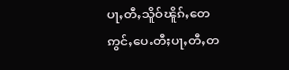ပႃႇတီႇသိူဝ်ၽိူၵ်ႇတေဢွင်ႇပေႉတီႈပႃႇတီႇတ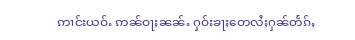ဢၢင်းယဝ်ႉ ဢၼ်ဝႃႈၼၼ်ႉ ႁဝ်းၶႃႈတေလႆႈႁၼ်တႅၵ်ႇ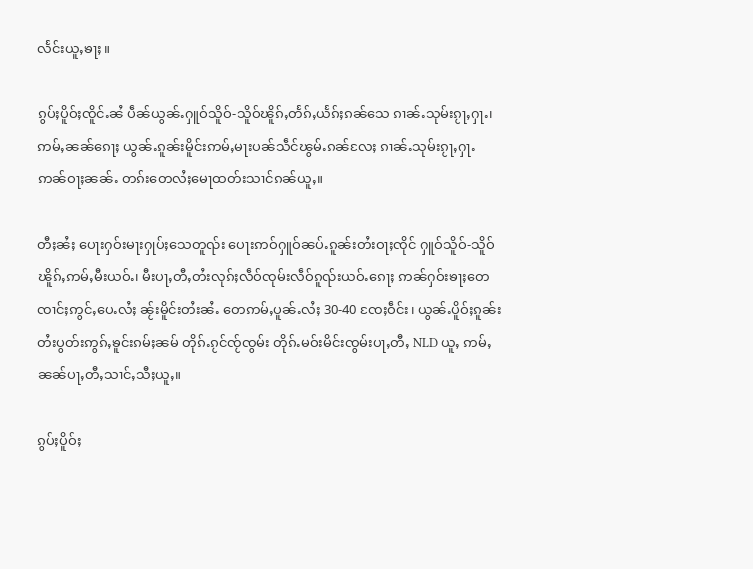လႅင်းယူႇၶႃႈ။

ၵွပ်ႈပိူဝ်ႈၸိူင်ႉၼႆ ပဵၼ်ယွၼ်ႉႁူဝ်သိူဝ်-သိူဝ်ၽိူၵ်ႇတႅၵ်ႇယႅၵ်ႈၵၼ်သေ ၵၢၼ်ႉသုမ်းၵႂႃႇႁႃႉ၊ ဢမ်ႇၼၼ်ၵေႃႈ ယွၼ်ႉၵူၼ်းမိူင်းဢမ်ႇမႃးပၼ်သဵင်ၽွမ်ႉၵၼ်လႄႈ ၵၢၼ်ႉသုမ်းၵႂႃႇႁႃႉ ဢၼ်ဝႃႈၼၼ်ႉ တၵ်းတေလႆႈမေႃထတ်းသၢင်ၵၼ်ယူႇ။

တီႈၼႆႈ ပေႃးႁဝ်းမႃးႁုပ်ႈသေတူၺ်း ပေႃးဢဝ်ႁူဝ်ၼပ်ႉၵူၼ်းတႆးဝႃႈၸိုင် ႁူဝ်သိူဝ်-သိူဝ်ၽိူၵ်ႇဢမ်ႇမီးယဝ်ႉ၊ မီးပႃႇတီႇတႆးလုၵ်ႈလဵဝ်ၸုမ်းလဵဝ်ၵူၺ်းယဝ်ႉၵေႃႈ ဢၼ်ႁဝ်းၶႃႈတေၸၢင်ႈဢွင်ႇပေႉလႆႈ ၼႂ်းမိူင်းတႆးၼႆႉ တေဢမ်ႇပူၼ်ႉလႆႈ 30-40 ၸႄႈဝဵင်း၊ ယွၼ်ႉပိူဝ်ႈၵူၼ်းတႆးပွတ်းဢွၵ်ႇၶူင်းၵမ်ႈၼမ် တိုၵ်ႉၵႂင်ၸႂ်ၸွမ်း တိုၵ်ႉမဝ်းမိင်းၸွမ်းပႃႇတီႇ NLD ယူႇ ဢမ်ႇၼၼ်ပႃႇတီႇသၢင်ႇသီႈယူႇ။

ၵွပ်ႈပိူဝ်ႈ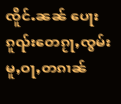ၸိူင်ႉၼၼ် ပေႃးၵူၺ်းတေၵႂႃႇၸွမ်းမူႇဝႃႇတၵၢၼ်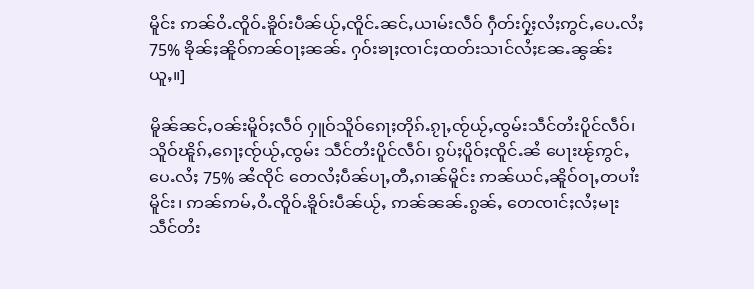မိူင်း ဢၼ်ဝႆႉၸိူဝ်ႉၶိူဝ်းပဵၼ်ယႂ်ႇၸိူင်ႉၼင်ႇယၢမ်းလဵဝ် ႁဵတ်းႁႂ်ႈလႆႈဢွင်ႇပေႉလႆႈ 75% ၶိုၼ်ႈၼိူဝ်ဢၼ်ဝႃႈၼၼ်ႉ ႁဝ်းၶႃႈၸၢင်ႈထတ်းသၢင်လႆႈၼႄႉၼွၼ်းယူႇ။]

မိူၼ်ၼင်ႇဝၼ်းမိူဝ်ႈလဵဝ် ႁူဝ်သိူဝ်ၵေႃႈတိုၵ်ႉၵႂႃႇၸႂ်ယႂ်ႇၸွမ်းသဵင်တႆးပိူင်လဵဝ်၊ သိူဝ်ၽိူၵ်ႇၵေႃႈၸႂ်ယႂ်ႇၸွမ်း သဵင်တႆးပိူင်လဵဝ်၊ ၵွပ်ႈပိူဝ်ႈၸိူင်ႉၼႆ ပေႃးၽႂ်ဢွင်ႇပေႉလႆႈ 75% ၼႆၸိုင် တေလႆႈပဵၼ်ပႃႇတီႇၵၢၼ်မိူင်း ဢၼ်ယင်ႇၼိူဝ်ဝႃႇတပၢႆးမိူင်း၊ ဢၼ်ဢမ်ႇဝႆႉၸိူဝ်ႉၶိူဝ်းပဵၼ်ယႂ်ႇ ဢၼ်ၼၼ်ႉၵွၼ်ႇ တေၸၢင်ႈလႆႈမႃးသဵင်တႆး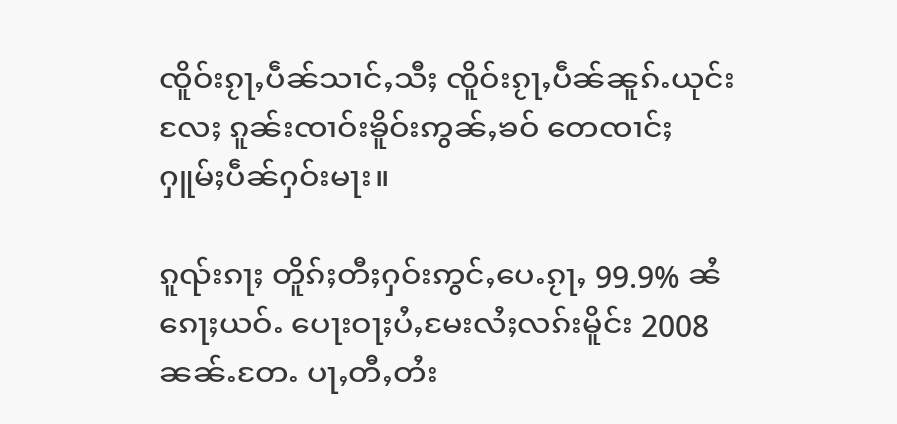ၸိူဝ်းၵႂႃႇပဵၼ်သၢင်ႇသီႈ ၸိူဝ်းၵႂႃႇပဵၼ်ၼူၵ်ႉယုင်းလႄႈ ၵူၼ်းၸၢဝ်းၶိူဝ်းဢွၼ်ႇၶဝ် တေၸၢင်ႈႁူမ်ႈပဵၼ်ႁဝ်းမႃး။

ၵူၺ်းၵႃႈ တိူၵ်ႈတီႈႁဝ်းဢွင်ႇပေႉၵႂႃႇ 99.9% ၼႆၵေႃႈယဝ်ႉ ပေႃးဝႃႈပႆႇမႄးလႆႈလၵ်းမိူင်း 2008 ၼၼ်ႉတႄႉ ပႃႇတီႇတႆး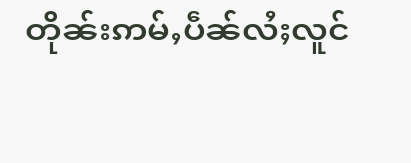တိုၼ်းဢမ်ႇပဵၼ်လႆႈလူင်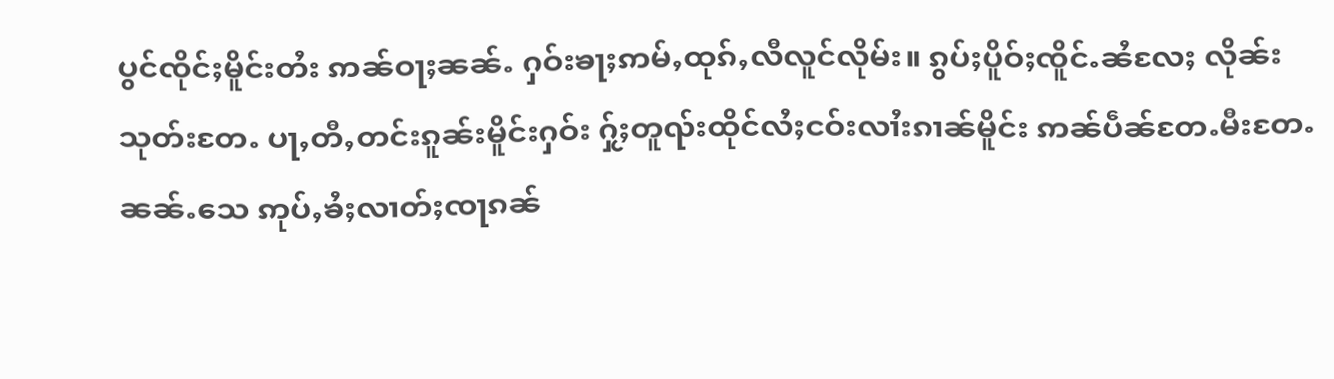ပွင်ၸိုင်ႈမိူင်းတႆး ဢၼ်ဝႃႈၼၼ်ႉ ႁဝ်းၶႃႈဢမ်ႇထုၵ်ႇလီလူင်လိုမ်း။ ၵွပ်ႈပိူဝ်ႈၸိူင်ႉၼႆလႄႈ လိုၼ်းသုတ်းတႄႉ ပႃႇတီႇတင်းၵူၼ်းမိူင်းႁဝ်း ႁႂ်ႈတူၺ်းထိုင်လႆႈငဝ်းလၢႆးၵၢၼ်မိူင်း ဢၼ်ပဵၼ်တႄႉမီးတႄႉၼၼ်ႉသေ ဢုပ်ႇၶႆႈလၢတ်ႈၸႃၵၼ်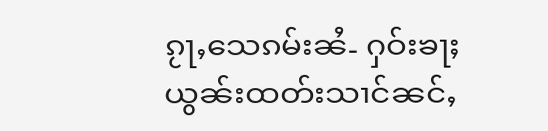ၵႂႃႇသေၵမ်းၼႆ- ႁဝ်းၶႃႈယွၼ်းထတ်းသၢင်ၼင်ႇ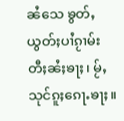ၼႆသေ ၶွတ်ႇယွတ်ႈပၢႆၵႂၢမ်းတီႈၼႆႈၶႃႈ၊ မႂ်ႇသုင်ၵူႈၵေႃႉၶႃႈ။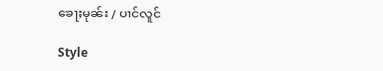ၶေႃႈမုၼ်း / ပၢင်လူင်

Style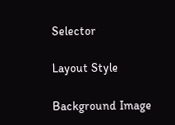Selector

Layout Style

Background Image